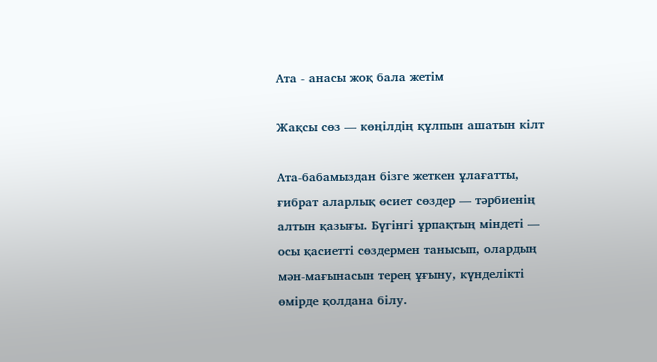Ата - анасы жоқ бала жетім

Жақсы сөз — көңілдің құлпын ашатын кілт

Ата-бабамыздан бізге жеткен ұлағатты, ғибрат аларлық өсиет сөздер — тәрбиенің алтын қазығы. Бүгінгі ұрпақтың міндеті — осы қасиетті сөздермен танысып, олардың мән-мағынасын терең ұғыну, күнделікті өмірде қолдана білу.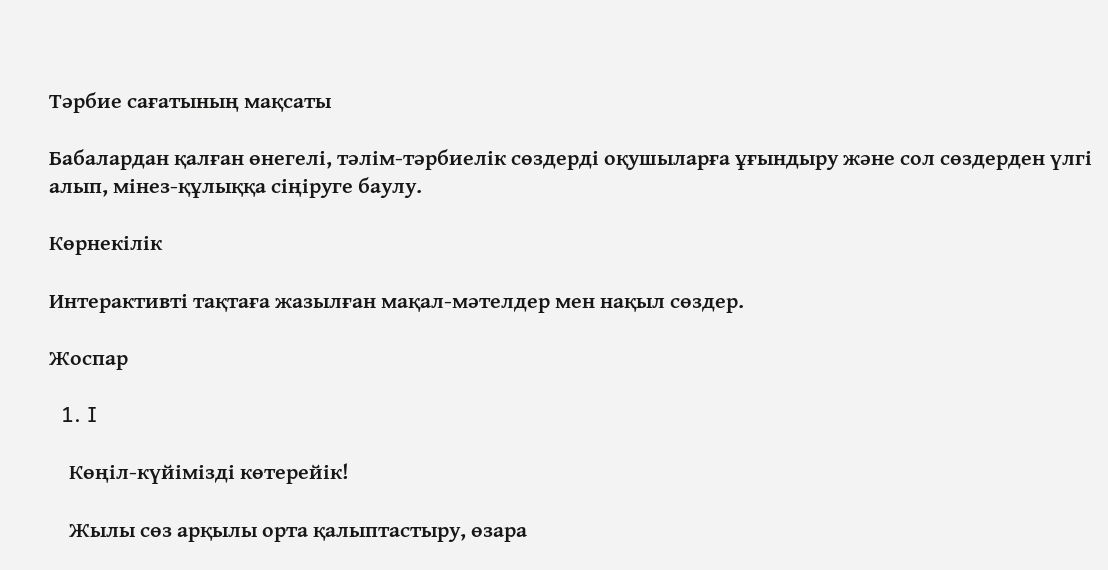Тәрбие сағатының мақсаты

Бабалардан қалған өнегелі, тәлім-тәрбиелік сөздерді оқушыларға ұғындыру және сол сөздерден үлгі алып, мінез-құлыққа сіңіруге баулу.

Көрнекілік

Интерактивті тақтаға жазылған мақал-мәтелдер мен нақыл сөздер.

Жоспар

  1. I

    Көңіл-күйімізді көтерейік!

    Жылы сөз арқылы орта қалыптастыру, өзара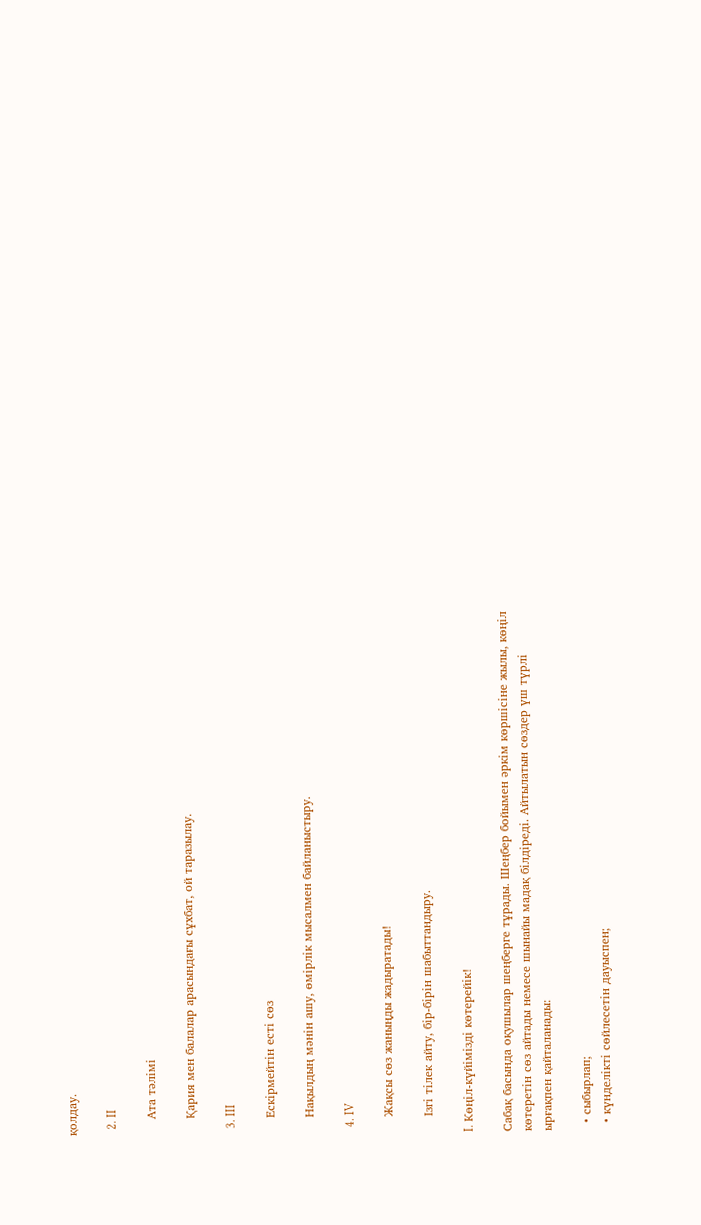қолдау.

  2. II

    Ата тәлімі

    Қария мен балалар арасындағы сұхбат, ой таразылау.

  3. III

    Ескірмейтін есті сөз

    Нақылдың мәнін ашу, өмірлік мысалмен байланыстыру.

  4. IV

    Жақсы сөз жаныңды жадыратады!

    Ізгі тілек айту, бір-бірін шабыттандыру.

I. Көңіл-күйімізді көтерейік!

Сабақ басында оқушылар шеңберге тұрады. Шеңбер бойымен әркім көршісіне жылы, көңіл көтеретін сөз айтады немесе шынайы мадақ білдіреді. Айтылатын сөздер үш түрлі ырғақпен қайталанады:

  • сыбырлап;
  • күнделікті сөйлесетін дауыспен;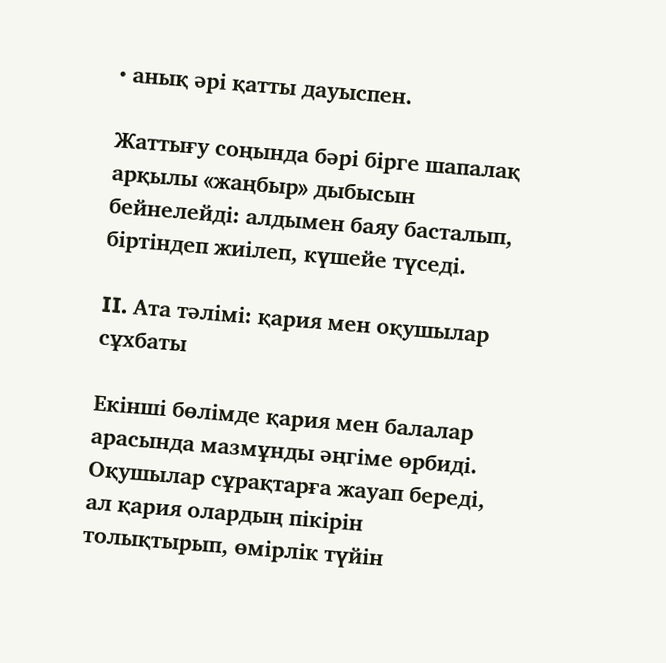• анық әрі қатты дауыспен.

Жаттығу соңында бәрі бірге шапалақ арқылы «жаңбыр» дыбысын бейнелейді: алдымен баяу басталып, біртіндеп жиілеп, күшейе түседі.

II. Ата тәлімі: қария мен оқушылар сұхбаты

Екінші бөлімде қария мен балалар арасында мазмұнды әңгіме өрбиді. Оқушылар сұрақтарға жауап береді, ал қария олардың пікірін толықтырып, өмірлік түйін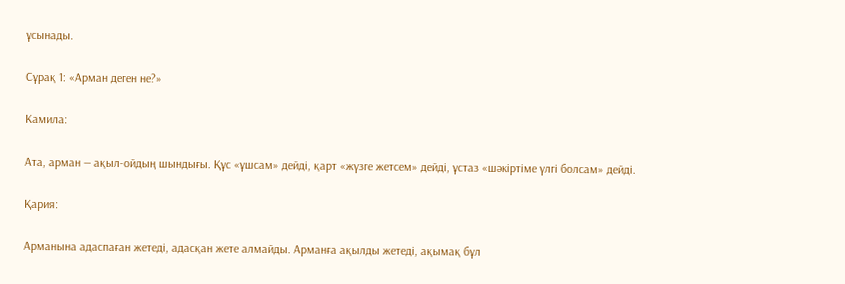ұсынады.

Сұрақ 1: «Арман деген не?»

Камила:

Ата, арман — ақыл-ойдың шындығы. Құс «ұшсам» дейді, қарт «жүзге жетсем» дейді, ұстаз «шәкіртіме үлгі болсам» дейді.

Қария:

Арманына адаспаған жетеді, адасқан жете алмайды. Арманға ақылды жетеді, ақымақ бұл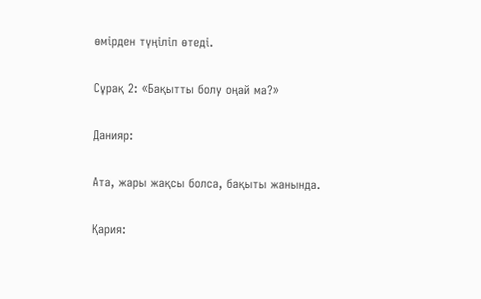өмірден түңіліп өтеді.

Сұрақ 2: «Бақытты болу оңай ма?»

Данияр:

Ата, жары жақсы болса, бақыты жанында.

Қария: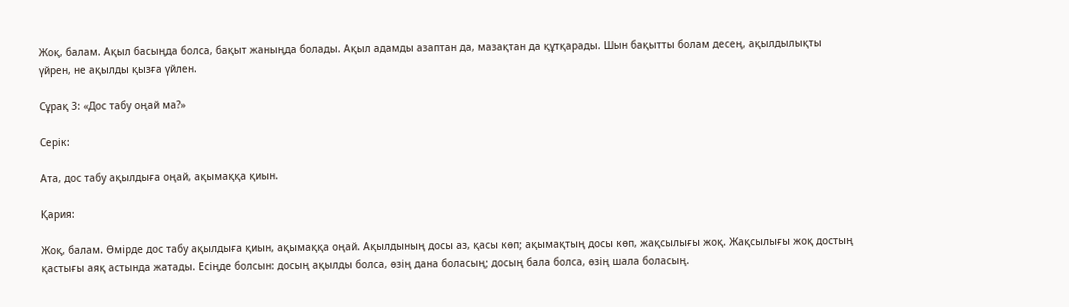Жоқ, балам. Ақыл басыңда болса, бақыт жаныңда болады. Ақыл адамды азаптан да, мазақтан да құтқарады. Шын бақытты болам десең, ақылдылықты үйрен, не ақылды қызға үйлен.

Сұрақ 3: «Дос табу оңай ма?»

Серік:

Ата, дос табу ақылдыға оңай, ақымаққа қиын.

Қария:

Жоқ, балам. Өмірде дос табу ақылдыға қиын, ақымаққа оңай. Ақылдының досы аз, қасы көп; ақымақтың досы көп, жақсылығы жоқ. Жақсылығы жоқ достың қастығы аяқ астында жатады. Есіңде болсын: досың ақылды болса, өзің дана боласың; досың бала болса, өзің шала боласың.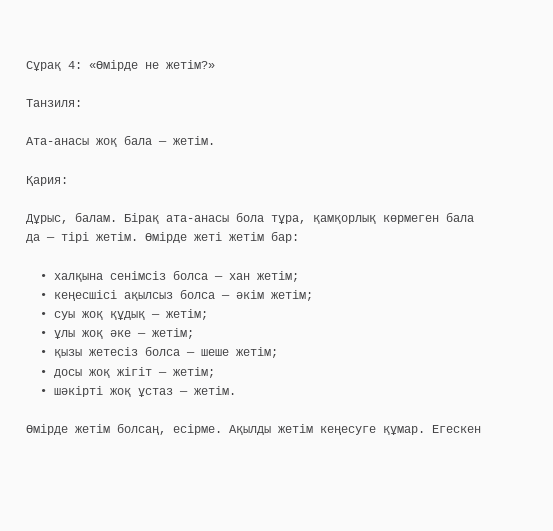Сұрақ 4: «Өмірде не жетім?»

Танзиля:

Ата-анасы жоқ бала — жетім.

Қария:

Дұрыс, балам. Бірақ ата-анасы бола тұра, қамқорлық көрмеген бала да — тірі жетім. Өмірде жеті жетім бар:

  • халқына сенімсіз болса — хан жетім;
  • кеңесшісі ақылсыз болса — әкім жетім;
  • суы жоқ құдық — жетім;
  • ұлы жоқ әке — жетім;
  • қызы жетесіз болса — шеше жетім;
  • досы жоқ жігіт — жетім;
  • шәкірті жоқ ұстаз — жетім.

Өмірде жетім болсаң, есірме. Ақылды жетім кеңесуге құмар. Егескен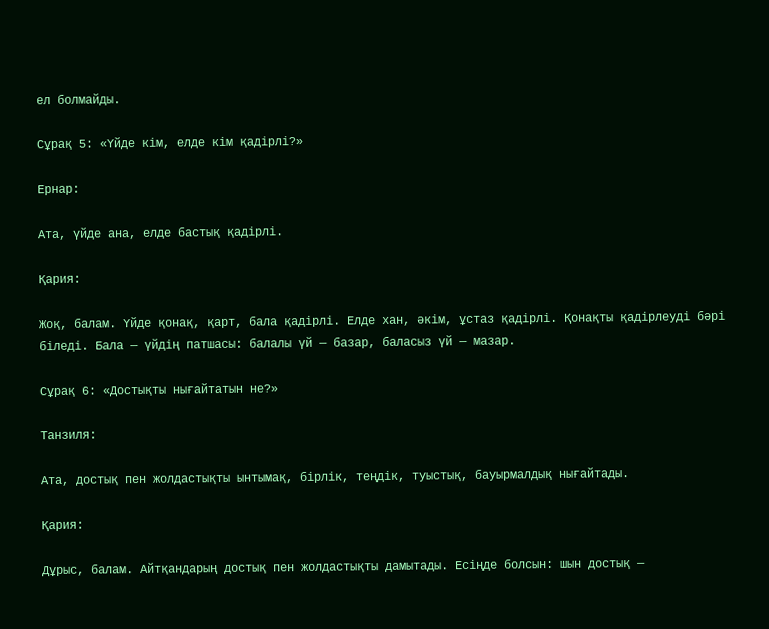ел болмайды.

Сұрақ 5: «Үйде кім, елде кім қадірлі?»

Ернар:

Ата, үйде ана, елде бастық қадірлі.

Қария:

Жоқ, балам. Үйде қонақ, қарт, бала қадірлі. Елде хан, әкім, ұстаз қадірлі. Қонақты қадірлеуді бәрі біледі. Бала — үйдің патшасы: балалы үй — базар, баласыз үй — мазар.

Сұрақ 6: «Достықты нығайтатын не?»

Танзиля:

Ата, достық пен жолдастықты ынтымақ, бірлік, теңдік, туыстық, бауырмалдық нығайтады.

Қария:

Дұрыс, балам. Айтқандарың достық пен жолдастықты дамытады. Есіңде болсын: шын достық —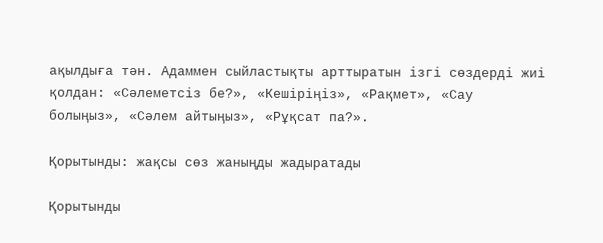ақылдыға тән. Адаммен сыйластықты арттыратын ізгі сөздерді жиі қолдан: «Сәлеметсіз бе?», «Кешіріңіз», «Рақмет», «Сау болыңыз», «Сәлем айтыңыз», «Рұқсат па?».

Қорытынды: жақсы сөз жаныңды жадыратады

Қорытынды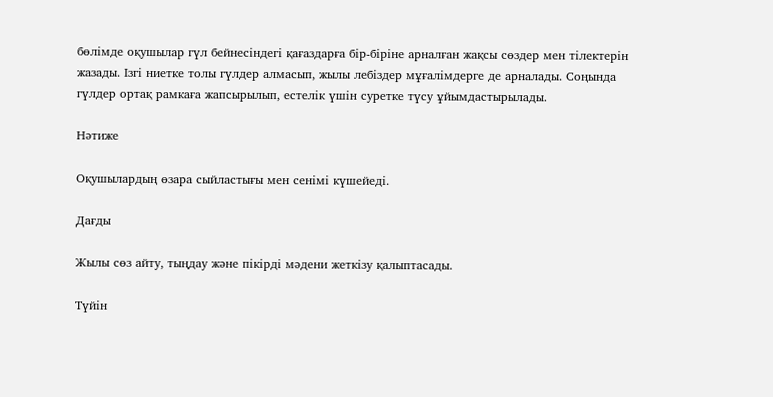бөлімде оқушылар гүл бейнесіндегі қағаздарға бір-біріне арналған жақсы сөздер мен тілектерін жазады. Ізгі ниетке толы гүлдер алмасып, жылы лебіздер мұғалімдерге де арналады. Соңында гүлдер ортақ рамкаға жапсырылып, естелік үшін суретке түсу ұйымдастырылады.

Нәтиже

Оқушылардың өзара сыйластығы мен сенімі күшейеді.

Дағды

Жылы сөз айту, тыңдау және пікірді мәдени жеткізу қалыптасады.

Түйін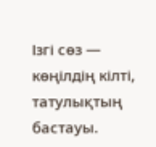Ізгі сөз — көңілдің кілті, татулықтың бастауы.